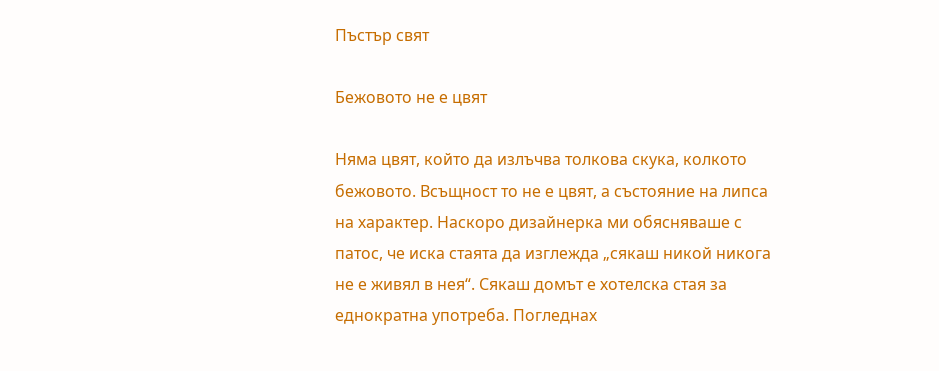Пъстър свят

Бежовото не е цвят

Няма цвят, който да излъчва толкова скука, колкото бежовото. Всъщност то не е цвят, а състояние на липса на характер. Наскоро дизайнерка ми обясняваше с патос, че иска стаята да изглежда „сякаш никой никога не е живял в нея“. Сякаш домът е хотелска стая за еднократна употреба. Погледнах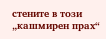стените в този „кашмирен прах“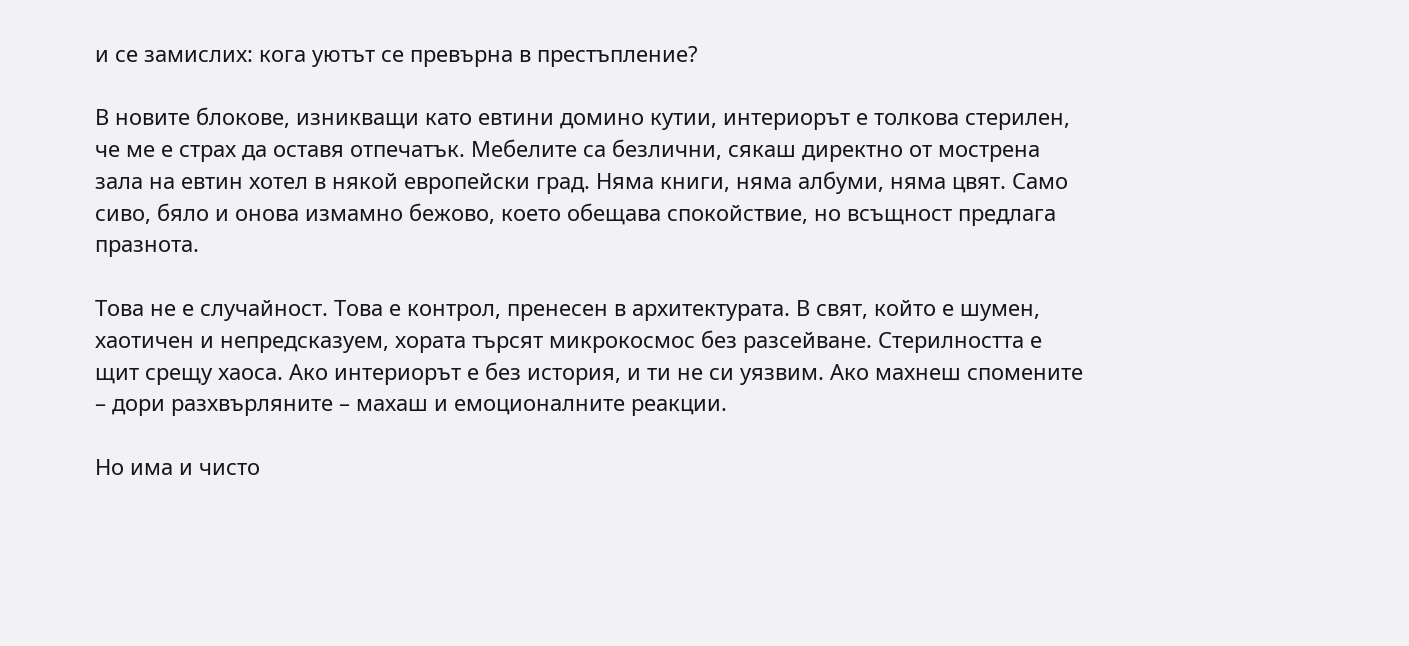и се замислих: кога уютът се превърна в престъпление?

В новите блокове, изникващи като евтини домино кутии, интериорът е толкова стерилен, че ме е страх да оставя отпечатък. Мебелите са безлични, сякаш директно от мострена зала на евтин хотел в някой европейски град. Няма книги, няма албуми, няма цвят. Само сиво, бяло и онова измамно бежово, което обещава спокойствие, но всъщност предлага празнота.

Това не е случайност. Това е контрол, пренесен в архитектурата. В свят, който е шумен, хаотичен и непредсказуем, хората търсят микрокосмос без разсейване. Стерилността е щит срещу хаоса. Ако интериорът е без история, и ти не си уязвим. Ако махнеш спомените – дори разхвърляните – махаш и емоционалните реакции.

Но има и чисто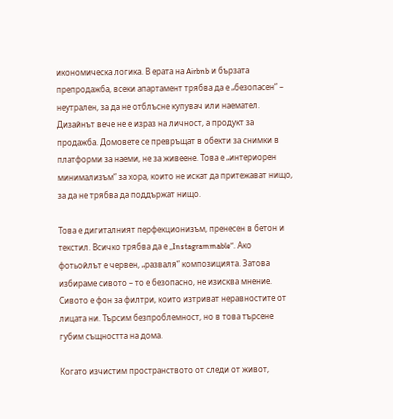икономическа логика. В ерата на Airbnb и бързата препродажба, всеки апартамент трябва да е „безопасен“ – неутрален, за да не отблъсне купувач или наемател. Дизайнът вече не е израз на личност, а продукт за продажба. Домовете се превръщат в обекти за снимки в платформи за наеми, не за живеене. Това е „интериорен минимализъм“ за хора, които не искат да притежават нищо, за да не трябва да поддържат нищо.

Това е дигиталният перфекционизъм, пренесен в бетон и текстил. Всичко трябва да е „Instagrammable“. Ако фотьойлът е червен, „разваля“ композицията. Затова избираме сивото – то е безопасно, не изисква мнение. Сивото е фон за филтри, които изтриват неравностите от лицата ни. Търсим безпроблемност, но в това търсене губим същността на дома.

Когато изчистим пространството от следи от живот,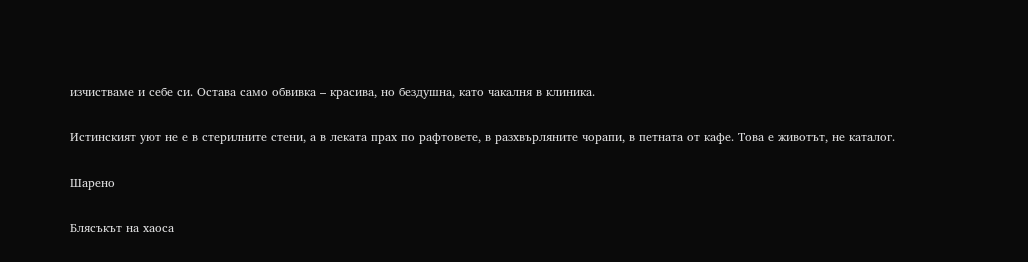изчистваме и себе си. Остава само обвивка – красива, но бездушна, като чакалня в клиника.

Истинският уют не е в стерилните стени, а в леката прах по рафтовете, в разхвърляните чорапи, в петната от кафе. Това е животът, не каталог.

Шарено

Блясъкът на хаоса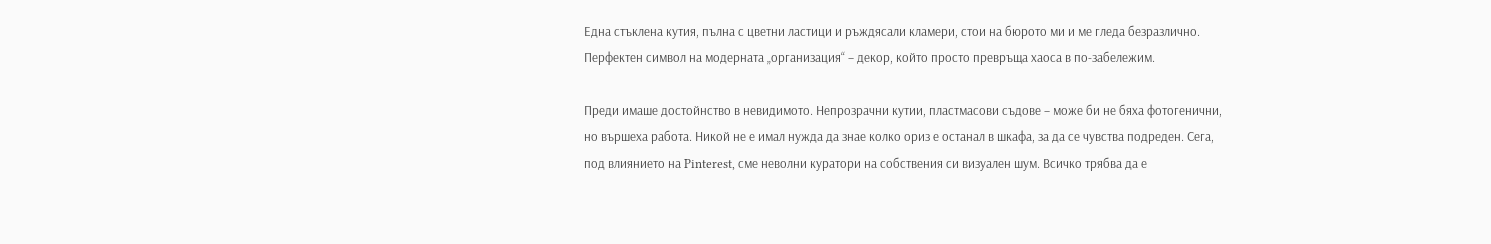Една стъклена кутия, пълна с цветни ластици и ръждясали кламери, стои на бюрото ми и ме гледа безразлично. Перфектен символ на модерната „организация“ – декор, който просто превръща хаоса в по-забележим.

Преди имаше достойнство в невидимото. Непрозрачни кутии, пластмасови съдове – може би не бяха фотогенични, но вършеха работа. Никой не е имал нужда да знае колко ориз е останал в шкафа, за да се чувства подреден. Сега, под влиянието на Pinterest, сме неволни куратори на собствения си визуален шум. Всичко трябва да е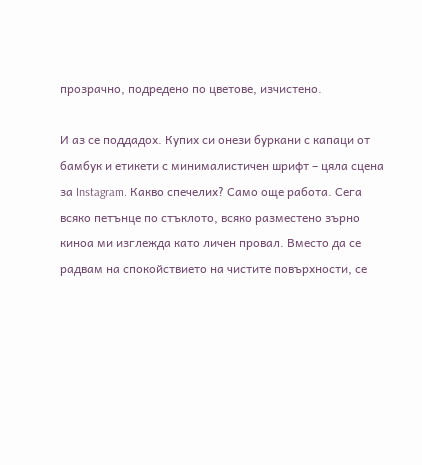прозрачно, подредено по цветове, изчистено.

И аз се поддадох. Купих си онези буркани с капаци от бамбук и етикети с минималистичен шрифт – цяла сцена за Instagram. Какво спечелих? Само още работа. Сега всяко петънце по стъклото, всяко разместено зърно киноа ми изглежда като личен провал. Вместо да се радвам на спокойствието на чистите повърхности, се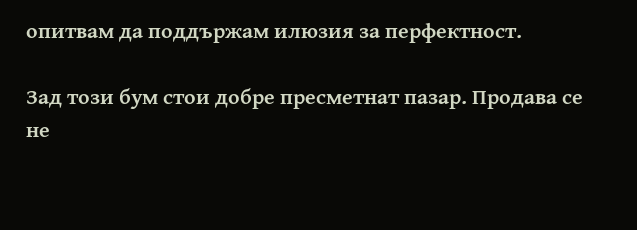опитвам да поддържам илюзия за перфектност.

Зад този бум стои добре пресметнат пазар. Продава се не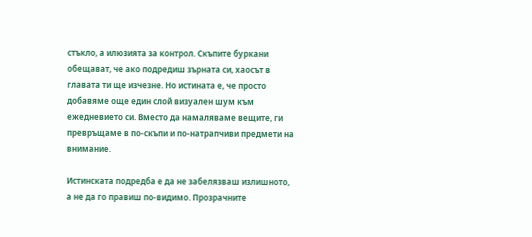стъкло, а илюзията за контрол. Скъпите буркани обещават, че ако подредиш зърната си, хаосът в главата ти ще изчезне. Но истината е, че просто добавяме още един слой визуален шум към ежедневието си. Вместо да намаляваме вещите, ги превръщаме в по-скъпи и по-натрапчиви предмети на внимание.

Истинската подредба е да не забелязваш излишното, а не да го правиш по-видимо. Прозрачните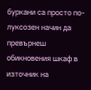буркани са просто по-луксозен начин да превърнеш обикновения шкаф в източник на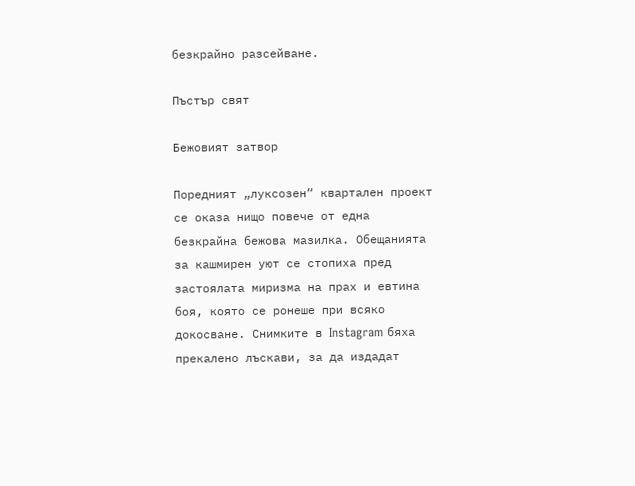безкрайно разсейване.

Пъстър свят

Бежовият затвор

Поредният „луксозен“ квартален проект се оказа нищо повече от една безкрайна бежова мазилка. Обещанията за кашмирен уют се стопиха пред застоялата миризма на прах и евтина боя, която се ронеше при всяко докосване. Снимките в Instagram бяха прекалено лъскави, за да издадат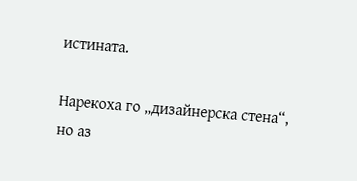истината.

Нарекоха го „дизайнерска стена“, но аз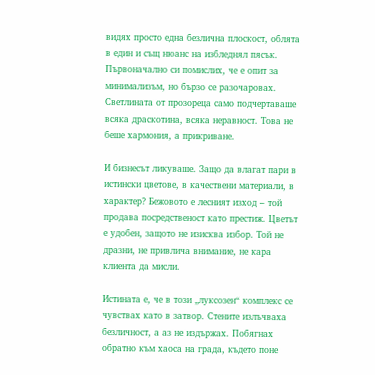видях просто една безлична плоскост, облята в един и същ нюанс на избледнял пясък. Първоначално си помислих, че е опит за минимализъм, но бързо се разочаровах. Светлината от прозореца само подчертаваше всяка драскотина, всяка неравност. Това не беше хармония, а прикриване.

И бизнесът ликуваше. Защо да влагат пари в истински цветове, в качествени материали, в характер? Бежовото е лесният изход – той продава посредственост като престиж. Цветът е удобен, защото не изисква избор. Той не дразни, не привлича внимание, не кара клиента да мисли.

Истината е, че в този „луксозен“ комплекс се чувствах като в затвор. Стените излъчваха безличност, а аз не издържах. Побягнах обратно към хаоса на града, където поне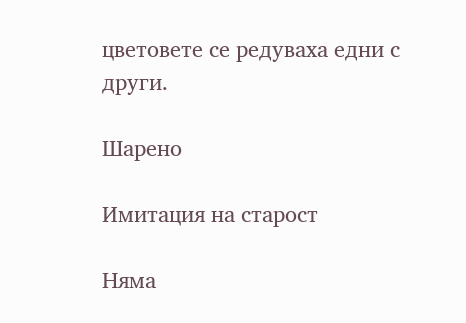цветовете се редуваха едни с други.

Шарено

Имитация на старост

Няма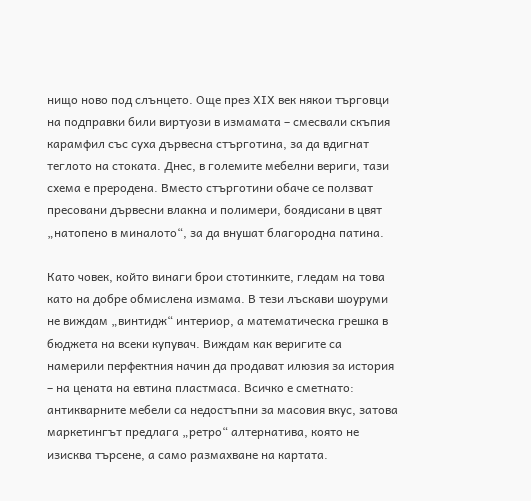нищо ново под слънцето. Още през XIX век някои търговци на подправки били виртуози в измамата – смесвали скъпия карамфил със суха дървесна стърготина, за да вдигнат теглото на стоката. Днес, в големите мебелни вериги, тази схема е преродена. Вместо стърготини обаче се ползват пресовани дървесни влакна и полимери, боядисани в цвят „натопено в миналото“, за да внушат благородна патина.

Като човек, който винаги брои стотинките, гледам на това като на добре обмислена измама. В тези лъскави шоуруми не виждам „винтидж“ интериор, а математическа грешка в бюджета на всеки купувач. Виждам как веригите са намерили перфектния начин да продават илюзия за история – на цената на евтина пластмаса. Всичко е сметнато: антикварните мебели са недостъпни за масовия вкус, затова маркетингът предлага „ретро“ алтернатива, която не изисква търсене, а само размахване на картата.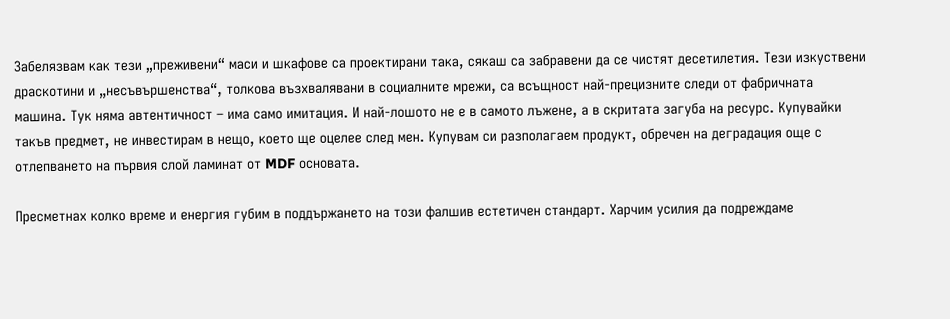Забелязвам как тези „преживени“ маси и шкафове са проектирани така, сякаш са забравени да се чистят десетилетия. Тези изкуствени драскотини и „несъвършенства“, толкова възхвалявани в социалните мрежи, са всъщност най-прецизните следи от фабричната машина. Тук няма автентичност – има само имитация. И най-лошото не е в самото лъжене, а в скритата загуба на ресурс. Купувайки такъв предмет, не инвестирам в нещо, което ще оцелее след мен. Купувам си разполагаем продукт, обречен на деградация още с отлепването на първия слой ламинат от MDF основата.

Пресметнах колко време и енергия губим в поддържането на този фалшив естетичен стандарт. Харчим усилия да подреждаме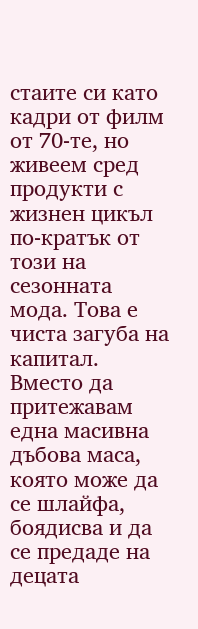стаите си като кадри от филм от 70-те, но живеем сред продукти с жизнен цикъл по-кратък от този на сезонната мода. Това е чиста загуба на капитал. Вместо да притежавам една масивна дъбова маса, която може да се шлайфа, боядисва и да се предаде на децата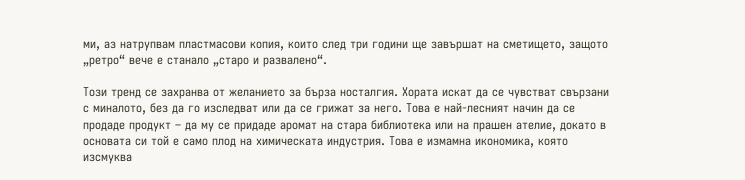ми, аз натрупвам пластмасови копия, които след три години ще завършат на сметището, защото „ретро“ вече е станало „старо и развалено“.

Този тренд се захранва от желанието за бърза носталгия. Хората искат да се чувстват свързани с миналото, без да го изследват или да се грижат за него. Това е най-лесният начин да се продаде продукт – да му се придаде аромат на стара библиотека или на прашен ателие, докато в основата си той е само плод на химическата индустрия. Това е измамна икономика, която изсмуква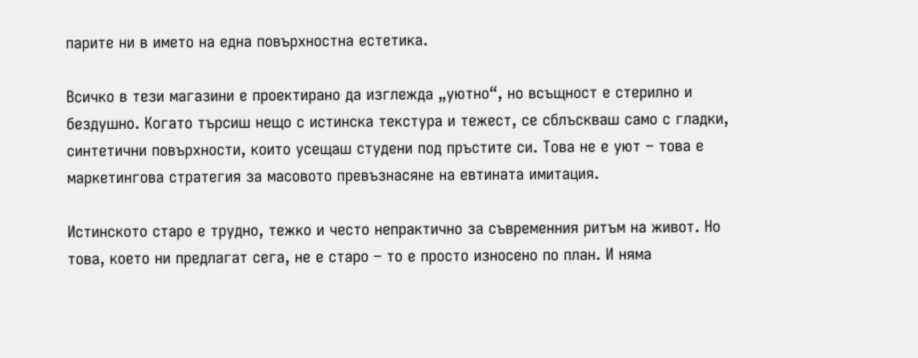парите ни в името на една повърхностна естетика.

Всичко в тези магазини е проектирано да изглежда „уютно“, но всъщност е стерилно и бездушно. Когато търсиш нещо с истинска текстура и тежест, се сблъскваш само с гладки, синтетични повърхности, които усещаш студени под пръстите си. Това не е уют – това е маркетингова стратегия за масовото превъзнасяне на евтината имитация.

Истинското старо е трудно, тежко и често непрактично за съвременния ритъм на живот. Но това, което ни предлагат сега, не е старо – то е просто износено по план. И няма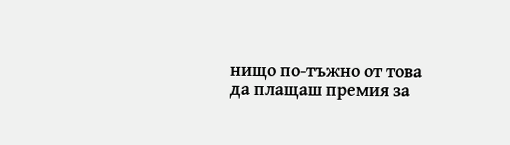нищо по-тъжно от това да плащаш премия за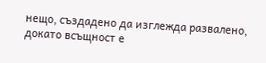нещо, създадено да изглежда развалено, докато всъщност е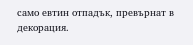само евтин отпадък, превърнат в декорация.